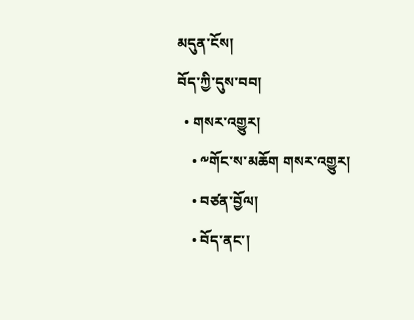མདུན་ངོས།
བོད་ཀྱི་དུས་བབ།
  • གསར་འགྱུར།
    • ༸གོང་ས་མཆོག གསར་འགྱུར།
    • བཙན་བྱོལ།
    • བོད་ནང་།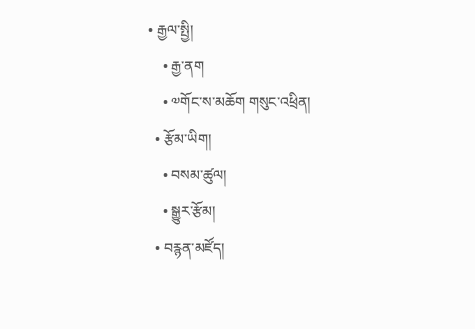• རྒྱལ་སྤྱི།
    • རྒྱ་ནག
    • ༧གོང་ས་མཆོག གསུང་འཕྲིན།
  • རྩོམ་ཡིག།
    • བསམ་ཚུལ།
    • སྒྱུར་རྩོམ།
  • བརྙན་མཛོད།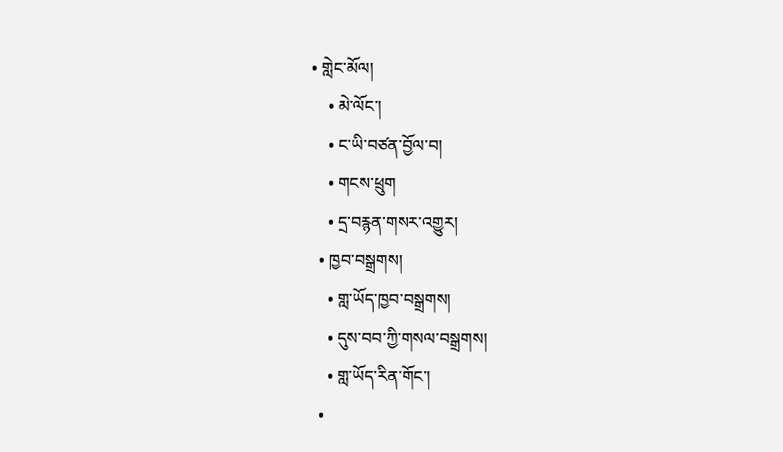• གླེང་མོལ།
    • མེ་ལོང་།
    • ང་ཡི་བཙན་བྱོལ་བ།
    • གངས་ཕྲུག
    • དྲ་བརྙན་གསར་འགྱུར།
  • ཁྱབ་བསྒྲགས།
    • གླ་ཡོད་ཁྱབ་བསྒྲགས།
    • དུས་བབ་ཀྱི་གསལ་བསྒྲགས།
    • གླ་ཡོད་རིན་གོང་།
  •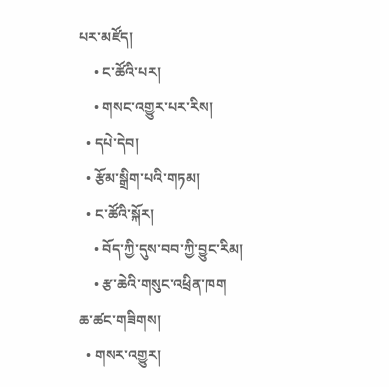པར་མཛོད།
    • ང་ཚོའི་པར།
    • གསང་འགྱུར་པར་རིས།
  • དཔེ་དེབ།
  • རྩོམ་སྒྲིག་པའི་གཏམ།
  • ང་ཚོའི་སྐོར།
    • བོད་ཀྱི་དུས་བབ་ཀྱི་བྱུང་རིམ།
    • རྩ་ཆེའི་གསུང་འཕྲིན་ཁག
ཆ་ཚང་གཟིགས།
  • གསར་འགྱུར།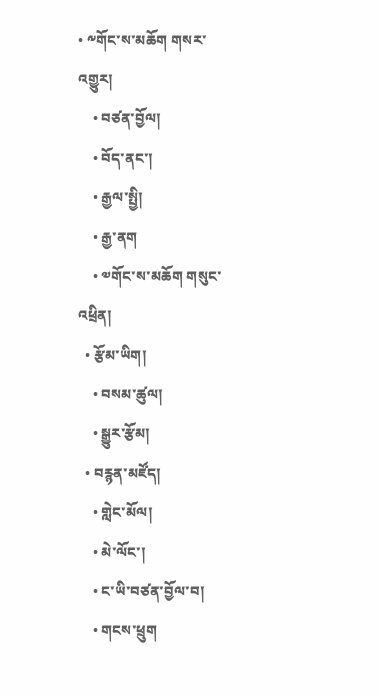• ༸གོང་ས་མཆོག གསར་འགྱུར།
    • བཙན་བྱོལ།
    • བོད་ནང་།
    • རྒྱལ་སྤྱི།
    • རྒྱ་ནག
    • ༧གོང་ས་མཆོག གསུང་འཕྲིན།
  • རྩོམ་ཡིག།
    • བསམ་ཚུལ།
    • སྒྱུར་རྩོམ།
  • བརྙན་མཛོད།
    • གླེང་མོལ།
    • མེ་ལོང་།
    • ང་ཡི་བཙན་བྱོལ་བ།
    • གངས་ཕྲུག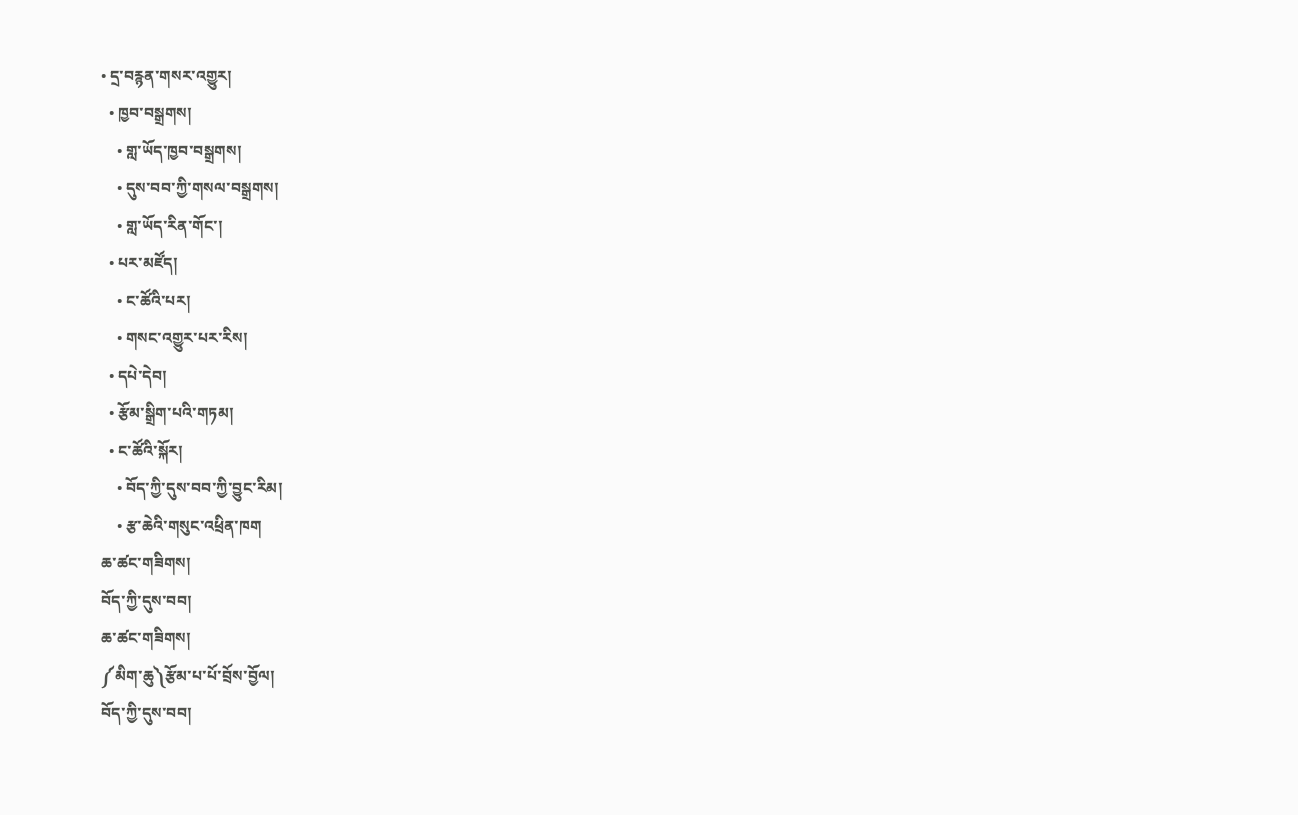• དྲ་བརྙན་གསར་འགྱུར།
  • ཁྱབ་བསྒྲགས།
    • གླ་ཡོད་ཁྱབ་བསྒྲགས།
    • དུས་བབ་ཀྱི་གསལ་བསྒྲགས།
    • གླ་ཡོད་རིན་གོང་།
  • པར་མཛོད།
    • ང་ཚོའི་པར།
    • གསང་འགྱུར་པར་རིས།
  • དཔེ་དེབ།
  • རྩོམ་སྒྲིག་པའི་གཏམ།
  • ང་ཚོའི་སྐོར།
    • བོད་ཀྱི་དུས་བབ་ཀྱི་བྱུང་རིམ།
    • རྩ་ཆེའི་གསུང་འཕྲིན་ཁག
ཆ་ཚང་གཟིགས།
བོད་ཀྱི་དུས་བབ།
ཆ་ཚང་གཟིགས།
༼མིག་ཆུ༽རྩོམ་པ་པོ་བྲོས་བྱོལ།
བོད་ཀྱི་དུས་བབ།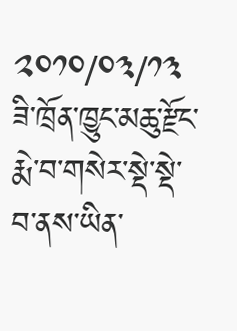༢༠༡༠/༠༣/༡༣
ཟི་ཁྲོན་ཁྱུང་མཆུ་རྫོང་རྨེ་བ་གསེར་སྡེ་སྡེ་བ་ནས་ཡིན་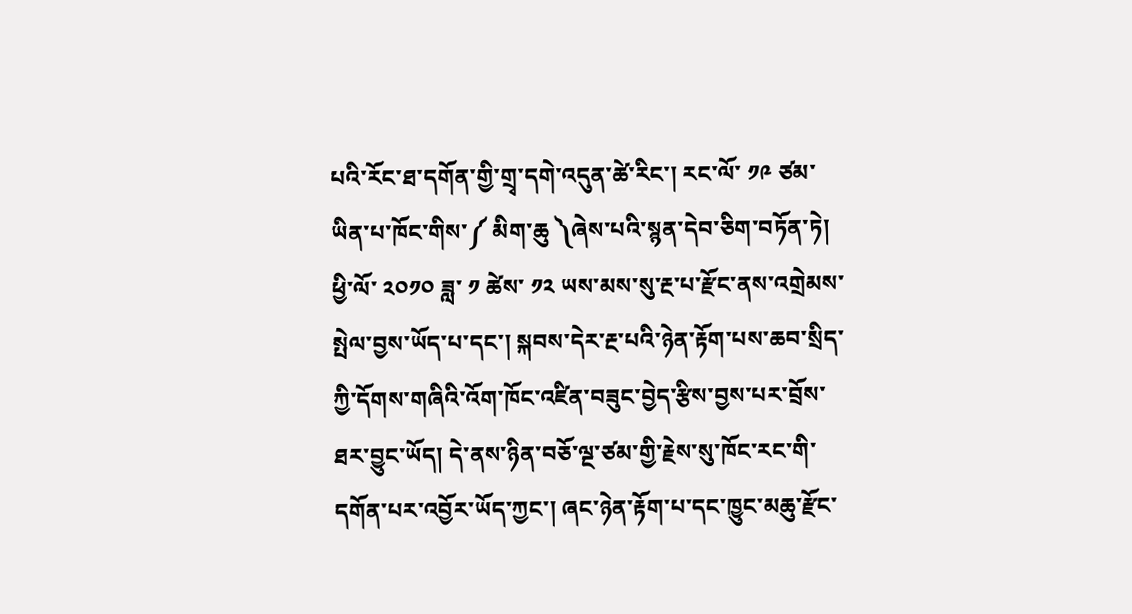པའི་རོང་ཐ་དགོན་གྱི་གྲྭ་དགེ་འདུན་ཚེ་རིང་། རང་ལོ་ ༡༩ ཙམ་ཡིན་པ་ཁོང་གིས་༼ མིག་ཆུ ༽ཞེས་པའི་སྙན་དེབ་ཅིག་བཏོན་ཏེ། ཕྱི་ལོ་ ༢༠༡༠ ཟླ་ ༡ ཚེས་ ༡༢ ཡས་མས་སུ་རྔ་པ་རྫོང་ནས་འགྲེམས་སྤེལ་བྱས་ཡོད་པ་དང་། སྐབས་དེར་རྔ་པའི་ཉེན་རྟོག་པས་ཆབ་སྲིད་ཀྱི་དོགས་གཞིའི་འོག་ཁོང་འཛིན་བཟུང་བྱེད་རྩིས་བྱས་པར་བྲོས་ཐར་བྱུང་ཡོད། དེ་ནས་ཉིན་བཅོ་ལྔ་ཙམ་གྱི་རྗེས་སུ་ཁོང་རང་གི་དགོན་པར་འབྱོར་ཡོད་ཀྱང་། ཞང་ཉེན་རྟོག་པ་དང་ཁྱུང་མཆུ་རྫོང་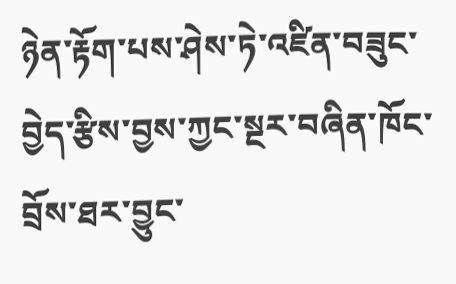ཉེན་རྟོག་པས་ཤེས་ཏེ་འཛིན་བཟུང་བྱེད་རྩིས་བྱས་ཀྱང་སྔར་བཞིན་ཁོང་བྲོས་ཐར་བྱུང་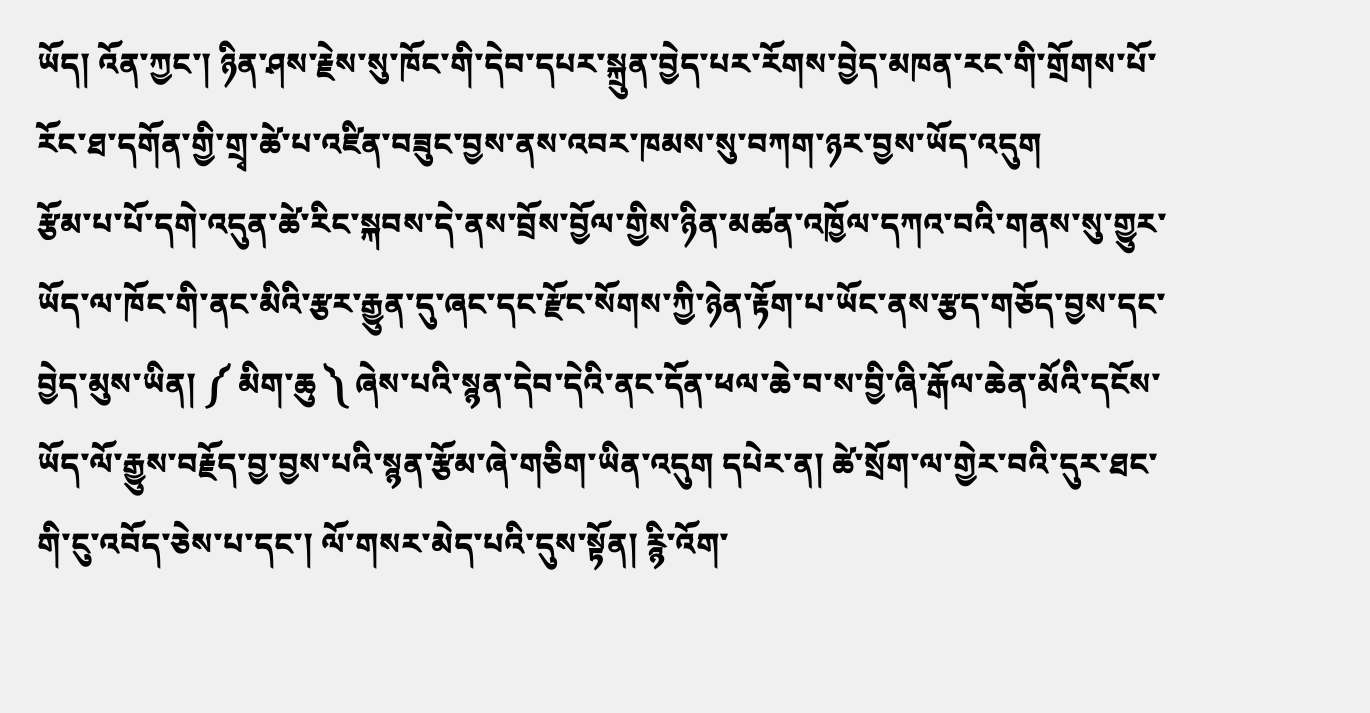ཡོད། འོན་ཀྱང་། ཉིན་ཤས་རྗེས་སུ་ཁོང་གི་དེབ་དཔར་སྐྲུན་བྱེད་པར་རོགས་བྱེད་མཁན་རང་གི་གྲོགས་པོ་རོང་ཐ་དགོན་གྱི་གྲྭ་ཚེ་པ་འཛིན་བཟུང་བྱས་ནས་འབར་ཁམས་སུ་བཀག་ཉར་བྱས་ཡོད་འདུག
རྩོམ་པ་པོ་དགེ་འདུན་ཚེ་རིང་སྐབས་དེ་ནས་བྲོས་བྱོལ་གྱིས་ཉིན་མཚན་འཁྱོལ་དཀའ་བའི་གནས་སུ་གྱུར་ཡོད་ལ་ཁོང་གི་ནང་མིའི་རྩར་རྒྱུན་དུ་ཞང་དང་རྫོང་སོགས་ཀྱི་ཉེན་རྟོག་པ་ཡོང་ནས་རྩད་གཅོད་བྱས་དང་བྱེད་མུས་ཡིན། ༼ མིག་ཆུ ༽ ཞེས་པའི་སྙན་དེབ་དེའི་ནང་དོན་ཕལ་ཆེ་བ་ས་བྱི་ཞི་རྒོལ་ཆེན་མོའི་དངོས་ཡོད་ལོ་རྒྱུས་བརྗོད་བྱ་བྱས་པའི་སྙན་རྩོམ་ཞེ་གཅིག་ཡིན་འདུག དཔེར་ན། ཚེ་སྲོག་ལ་གྱེར་བའི་དུར་ཐང་གི་ངུ་འབོད་ཅེས་པ་དང་། ལོ་གསར་མེད་པའི་དུས་སྟོན། རྙི་འོག་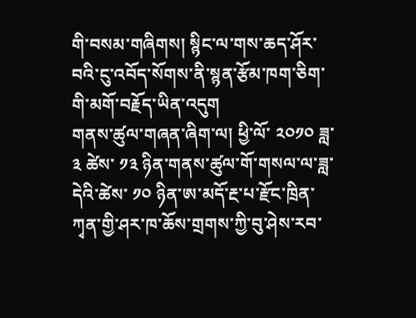གི་བསམ་གཞིགས། སྙིང་ལ་གས་ཆད་ཤོར་བའི་ངུ་འབོད་སོགས་ནི་སྙན་རྩོམ་ཁག་ཅིག་གི་མགོ་བརྗོད་ཡིན་འདུག
གནས་ཚུལ་གཞན་ཞིག་ལ། ཕྱི་ལོ་ ༢༠༡༠ ཟླ་ ༣ ཚེས་ ༡༣ ཉིན་གནས་ཚུལ་གོ་གསལ་ལ་ཟླ་དེའི་ཚེས་ ༡༠ ཉིན་ཨ་མདོ་རྔ་པ་རྫོང་ཁྲིན་ཀྭན་གྱི་ཤར་ཁ་ཆོས་གྲགས་ཀྱི་བུ་ཤེས་རབ་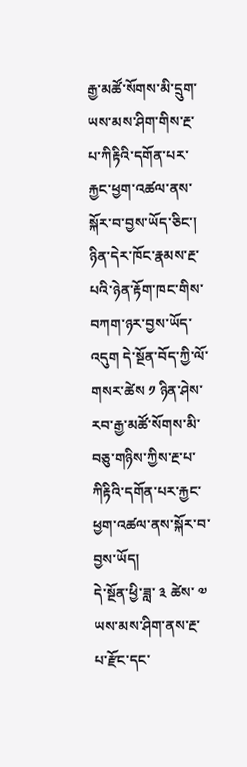རྒྱ་མཚོ་སོགས་མི་དྲུག་ཡས་མས་ཤིག་གིས་རྔ་པ་ཀིརྟིའི་དགོན་པར་རྐྱང་ཕྱག་འཚལ་ནས་སྐོར་བ་བྱས་ཡོད་ཅིང་། ཉིན་དེར་ཁོང་རྣམས་རྔ་པའི་ཉེན་རྟོག་ཁང་གིས་བཀག་ཉར་བྱས་ཡོད་འདུག དེ་སྔོན་བོད་ཀྱི་ལོ་གསར་ཚེས ༡ ཉིན་ཤེས་རབ་རྒྱ་མཚོ་སོགས་མི་བཅུ་གཉིས་ཀྱིས་རྔ་པ་ཀིརྟིའི་དགོན་པར་རྐྱང་ཕྱག་འཚལ་ནས་སྐོར་བ་བྱས་ཡོད།
དེ་སྔོན་ཕྱི་ཟླ་ ༣ ཚེས་ ༧ ཡས་མས་ཤིག་ནས་རྔ་པ་རྫོང་དང་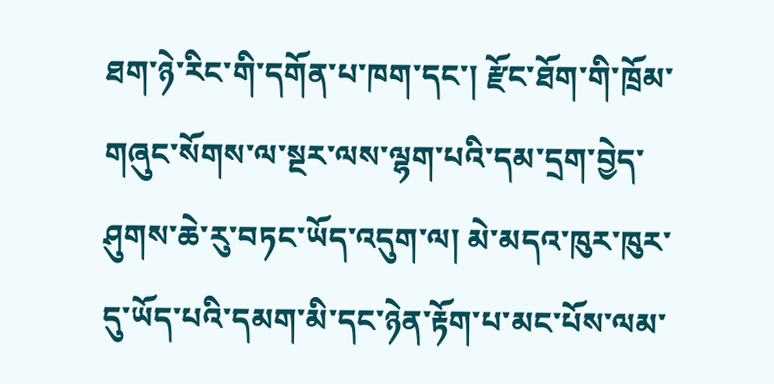ཐག་ཉེ་རིང་གི་དགོན་པ་ཁག་དང་། རྫོང་ཐོག་གི་ཁྲོམ་གཞུང་སོགས་ལ་སྔར་ལས་ལྷག་པའི་དམ་དྲག་བྱེད་ཤུགས་ཆེ་རུ་བཏང་ཡོད་འདུག་ལ། མེ་མདའ་ཁུར་ཁུར་དུ་ཡོད་པའི་དམག་མི་དང་ཉེན་རྟོག་པ་མང་པོས་ལམ་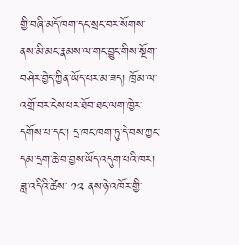གྱི་བཞི་མདོ་ཁག་དང་སྲང་བར་སོགས་ནས་མི་མང་རྣམས་ལ་གང་བྱུང་གིས་སྔོག་བཤེར་བྱེད་ཀྱིན་ཡོད་པར་མ་ཟད། ཁྲོམ་ལ་འགྲོ་བར་ངེས་པར་ཐོབ་ཐང་ལག་ཁྱེར་དགོས་པ་དང་། དྲ་ཁང་ཁག་ཏུ་དེ་བས་ཀྱང་དམ་དྲག་ཆེ་བ་བྱས་ཡོད་འདུག་པའི་ཁར། ཟླ་འདིའི་ཚེས་ ༡༢ ནས་ཉེ་འཁོར་གྱི་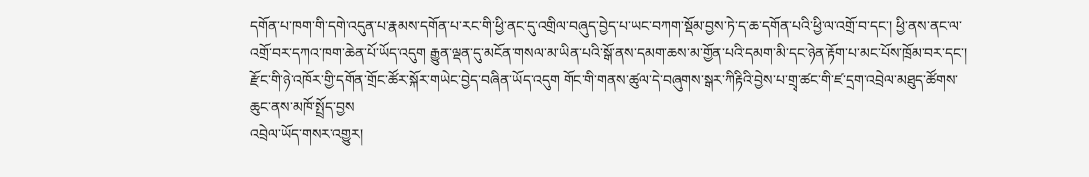དགོན་པ་ཁག་གི་དགེ་འདུན་པ་རྣམས་དགོན་པ་རང་གི་ཕྱི་ནང་དུ་འགྲིལ་བཞུད་བྱེད་པ་ཡང་བཀག་སྡོམ་བྱས་ཏེ་ད་ཆ་དགོན་པའི་ཕྱི་ལ་འགྲོ་བ་དང་། ཕྱི་ནས་ནང་ལ་འགྲོ་བར་དཀའ་ཁག་ཆེན་པོ་ཡོད་འདུག རྒྱུན་ལྡན་དུ་མངོན་གསལ་མ་ཡིན་པའི་སྒོ་ནས་དམག་ཆས་མ་གྱོན་པའི་དམག་མི་དང་ཉེན་རྟོག་པ་མང་པོས་ཁྲོམ་བར་དང་། རྫོང་གི་ཉེ་འཁོར་གྱི་དགོན་གྲོང་ཚོར་སྐོར་གཡེང་བྱེད་བཞིན་ཡོད་འདུག གོང་གི་གནས་ཚུལ་དེ་བཞུགས་སྒར་ཀིརྟིའི་བྱེས་པ་གྲྭ་ཚང་གི་ཛ་དྲག་འབྲེལ་མཐུད་ཚོགས་ཆུང་ནས་མཁོ་སྤྲོད་བྱས
འབྲེལ་ཡོད་གསར་འགྱུར།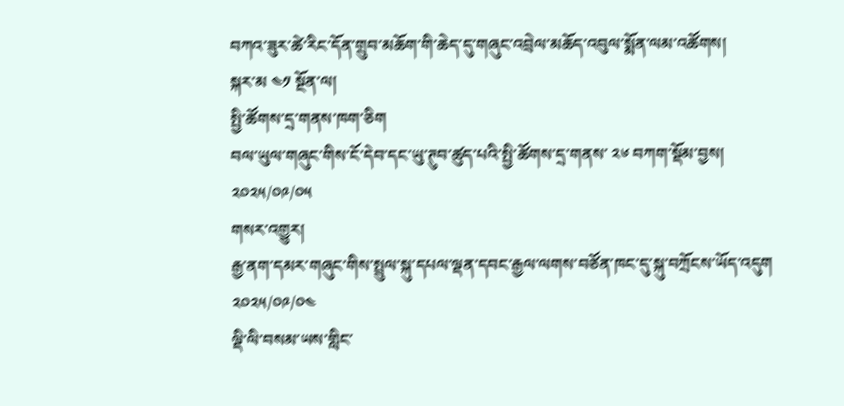བཀའ་ཟུར་ཚེ་རིང་དོན་གྲུབ་མཆོག་གི་ཆེད་དུ་གཞུང་འབྲེལ་མཆོད་འབུལ་སྨོན་ལམ་འཚོགས།
སྐར་མ ༤༡ སྔོན་ལ།
སྤྱི་ཚོགས་དྲ་གནས་ཁག་ཅིག
བལ་ཡུལ་གཞུང་གིས་ངོ་དེབ་དང་ཡུ་ཊུབ་ཚུད་པའི་སྤྱི་ཚོགས་དྲ་གནས་ ༢༦ བཀག་སྡོམ་བྱས།
༢༠༢༥/༠༩/༠༥
གསར་འགྱུར།
རྒྱ་ནག་དམར་གཞུང་གིས་སྤྲུལ་སྐུ་དཔལ་ལྡན་དབང་རྒྱལ་ལགས་བཙོན་ཁང་དུ་སྐུ་བཀྲོངས་ཡོད་འདུག
༢༠༢༥/༠༩/༠༤
ལྡི་ལི་བསམ་ཡས་གླིང་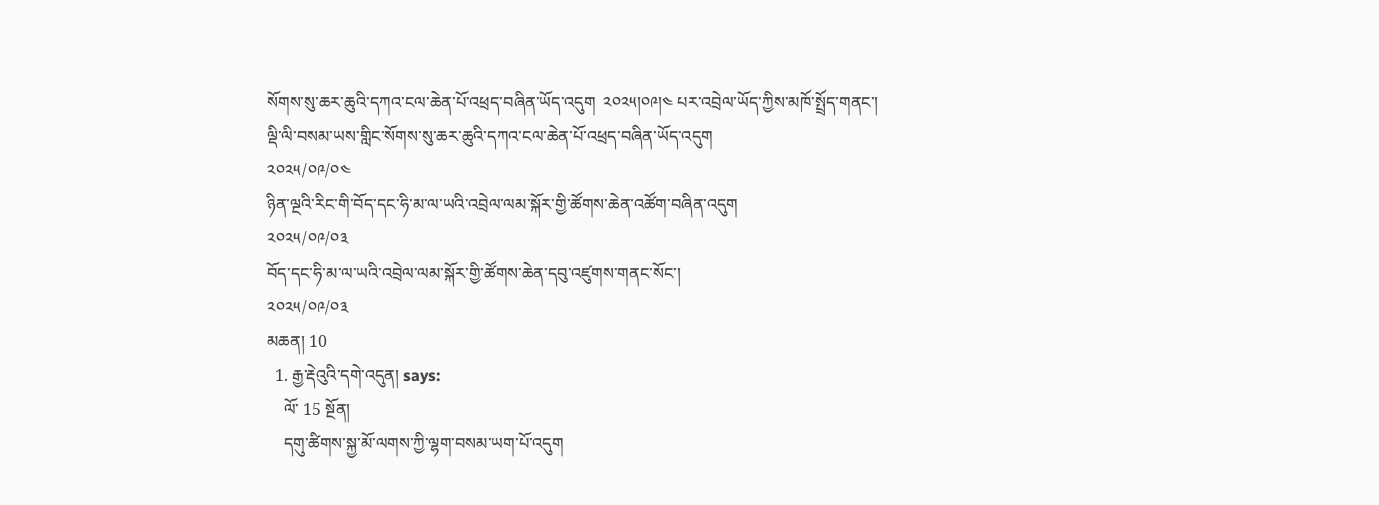སོགས་སུ་ཆར་ཆུའི་དཀའ་ངལ་ཆེན་པོ་འཕྲད་བཞིན་ཡོད་འདུག  ༢༠༢༥།༠༩།༤ པར་འབྲེལ་ཡོད་ཀྱིས་མཁོ་སྤྲོད་གནང་།
ལྡི་ལི་བསམ་ཡས་གླིང་སོགས་སུ་ཆར་ཆུའི་དཀའ་ངལ་ཆེན་པོ་འཕྲད་བཞིན་ཡོད་འདུག
༢༠༢༥/༠༩/༠༤
ཉིན་ལྔའི་རིང་གི་བོད་དང་ཧི་མ་ལ་ཡའི་འབྲེལ་ལམ་སྐོར་གྱི་ཚོགས་ཆེན་འཚོག་བཞིན་འདུག
༢༠༢༥/༠༩/༠༣
བོད་དང་ཧི་མ་ལ་ཡའི་འབྲེལ་ལམ་སྐོར་གྱི་ཚོགས་ཆེན་དབུ་འཛུགས་གནང་སོང་།
༢༠༢༥/༠༩/༠༣
མཆན། 10
  1. རྒྱ་རྡེའུའི་དགེ་འདུན། says:
    ལོ་ 15 སྔོན།
    དགུ་ཚིགས་སྐྱ་མོ་ལགས་ཀྱི་ལྷག་བསམ་ཡག་པོ་འདུག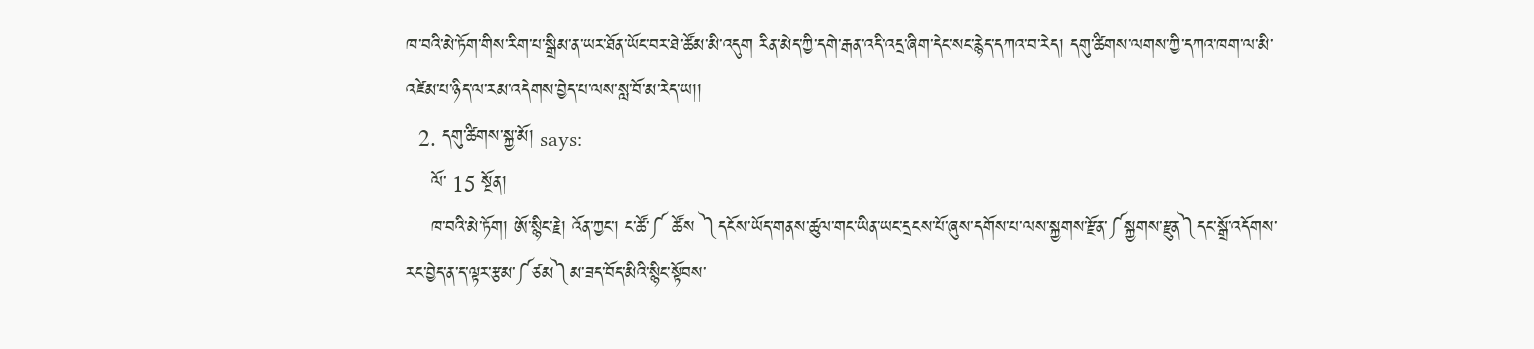ཁ་བའི་མེ་ཏོག་གིས་རིག་པ་སྒྲིམ་ན་ཡར་ཐོན་ཡོང་བར་ཐེ་ཚོམ་མི་འདུག རིན་མེད་ཀྱི་དགེ་རྒན་འདི་འདྲ་ཞིག་དེང་སང་རྙེད་དཀའ་བ་རེད། དགུ་ཚིགས་ལགས་ཀྱི་དཀའ་ཁག་ལ་མི་འཛེམ་པ་ཉིད་ལ་རམ་འདེགས་བྱེད་པ་ལས་སླ་བོ་མ་རེད་ཡ།།
  2. དགུ་ཚིགས་སྐྱ་མོ། says:
    ལོ་ 15 སྔོན།
    ཁ་བའི་མེ་ཏོག། ཨོ་སྙིང་རྗེ། འོན་ཀྱང་། ང་ཚོ་༼ ཚོས ༽དངོས་ཡོད་གནས་ཚུལ་གང་ཡིན་ཡང་དྲངས་པོ་ཞུས་དགོས་པ་ལས་སྐྱགས་རྫོན་༼སྐྱགས་རྫུན༽དང་སྒྲོ་འདོགས་རང་བྱེད་ན་ད་ལྟར་རྩམ་༼ཙམ༽མ་ཟད་བོད་མིའི་སྙིང་སྟོབས་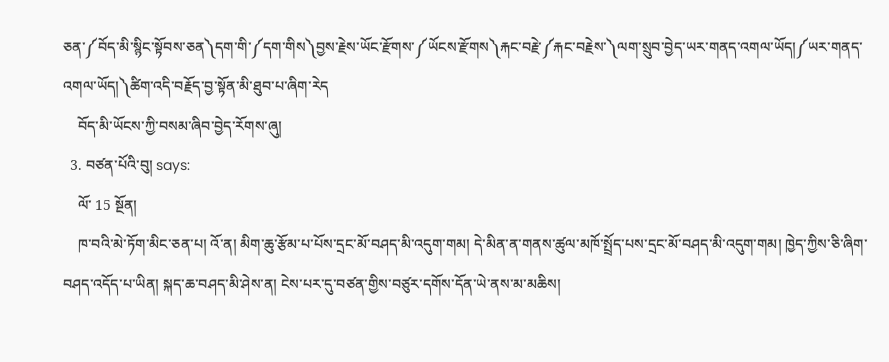ཅན་༼བོད་མི་སྙིང་སྟོབས་ཅན༽དག་གི་༼དག་གིས༽བྱས་རྗེས་ཡོང་རྫོགས་༼ཡོངས་རྫོགས༽རྐང་བརྗེ་༼རྐང་བརྗེས་༽ལག་སྲུབ་བྱེད་ཡར་གནད་འགལ་ཡོད།༼ཡར་གནད་འགལ་ཡོད།༽ཚིག་འདི་བརྗོད་བྱ་སྟོན་མི་ཐུབ་པ་ཞིག་རེད
    བོད་མི་ཡོངས་ཀྱི་བསམ་ཞིབ་བྱེད་རོགས་ཞུ།
  3. བཙན་པོའི་བུ། says:
    ལོ་ 15 སྔོན།
    ཁ་བའི་མེ་ཏོག་མིང་ཅན་པ། འོ་ན། མིག་ཆུ་རྩོམ་པ་པོས་དྲང་མོ་བཤད་མི་འདུག་གམ། དེ་མིན་ན་གནས་ཚུལ་མཁོ་སྤྲོད་པས་དྲང་མོ་བཤད་མི་འདུག་གམ། ཁྱེད་ཀྱིས་ཅི་ཞིག་བཤད་འདོད་པ་ཡིན། སྐད་ཆ་བཤད་མི་ཤེས་ན། ངེས་པར་དུ་བཙན་གྱིས་བཙུར་དགོས་དོན་ཡེ་ནས་མ་མཆིས།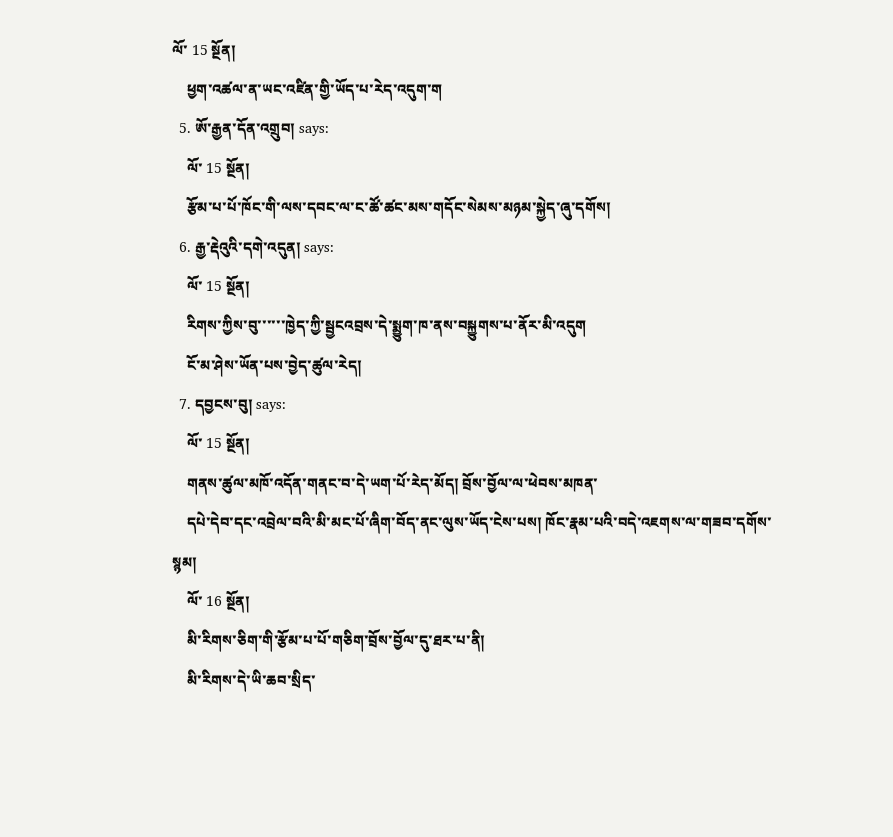ལོ་ 15 སྔོན།
    ཕྱག་འཚལ་ན་ཡང་འཛིན་གྱི་ཡོད་པ་རེད་འདུག་ག
  5. ཨོ་རྒྱན་དོན་འགྲུབ། says:
    ལོ་ 15 སྔོན།
    རྩོམ་པ་པོ་ཁོང་གི་ལས་དབང་ལ་ང་ཚོ་ཚང་མས་གདོང་སེམས་མཉམ་སྐྱེད་ཞུ་དགོས།
  6. རྒྱ་རྡེའུའི་དགེ་འདུན། says:
    ལོ་ 15 སྔོན།
    རིགས་ཀྱིས་བུ་་་་་་ཁྱེད་ཀྱི་སྦྱངའབྲས་དེ་སྨྱུག་ཁ་ནས་བསྐྱུགས་པ་ནོར་མི་འདུག
    ངོ་མ་ཤེས་ཡོན་པས་བྱེད་ཚུལ་རེད།
  7. དབྱངས་བུ། says:
    ལོ་ 15 སྔོན།
    གནས་ཚུལ་མཁོ་འདོན་གནང་བ་དེ་ཡག་པོ་རེད་མོད། བྲོས་བྱོལ་ལ་ཕེབས་མཁན་
    དཔེ་དེབ་དང་འབྲེལ་བའི་མི་མང་པོ་ཞིག་བོད་ནང་ལུས་ཡོད་ངེས་པས། ཁོང་རྣམ་པའི་བདེ་འཇགས་ལ་གཟབ་དགོས་སྙམ།
    ལོ་ 16 སྔོན།
    མི་རིགས་ཅིག་གི་རྩོམ་པ་པོ་གཅིག་བྲོས་བྱོལ་དུ་ཐར་པ་ནི།
    མི་རིགས་དེ་ཡི་ཆབ་སྲིད་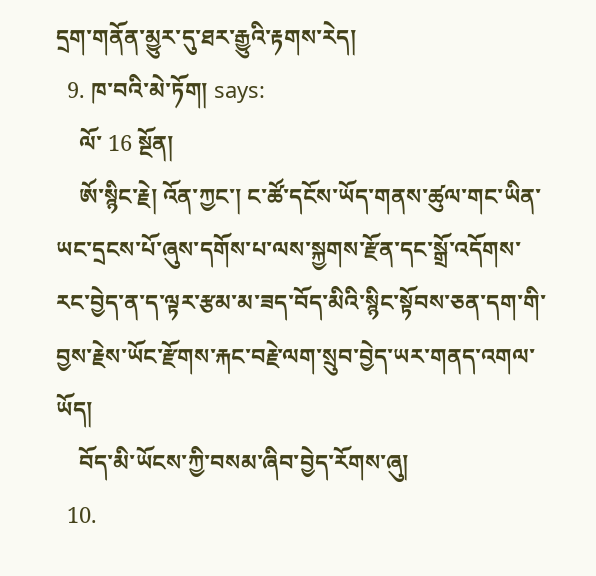དྲག་གནོན་མྱུར་དུ་ཐར་རྒྱུའི་རྟགས་རེད།
  9. ཁ་བའི་མེ་ཏོག། says:
    ལོ་ 16 སྔོན།
    ཨོ་སྙིང་རྗེ། འོན་ཀྱང་། ང་ཚོ་དངོས་ཡོད་གནས་ཚུལ་གང་ཡིན་ཡང་དྲངས་པོ་ཞུས་དགོས་པ་ལས་སྐྱགས་རྫོན་དང་སྒྲོ་འདོགས་རང་བྱེད་ན་ད་ལྟར་རྩམ་མ་ཟད་བོད་མིའི་སྙིང་སྟོབས་ཅན་དག་གི་བྱས་རྗེས་ཡོང་རྫོགས་རྐང་བརྗེ་ལག་སྲུབ་བྱེད་ཡར་གནད་འགལ་ཡོད།
    བོད་མི་ཡོངས་ཀྱི་བསམ་ཞིབ་བྱེད་རོགས་ཞུ།
  10.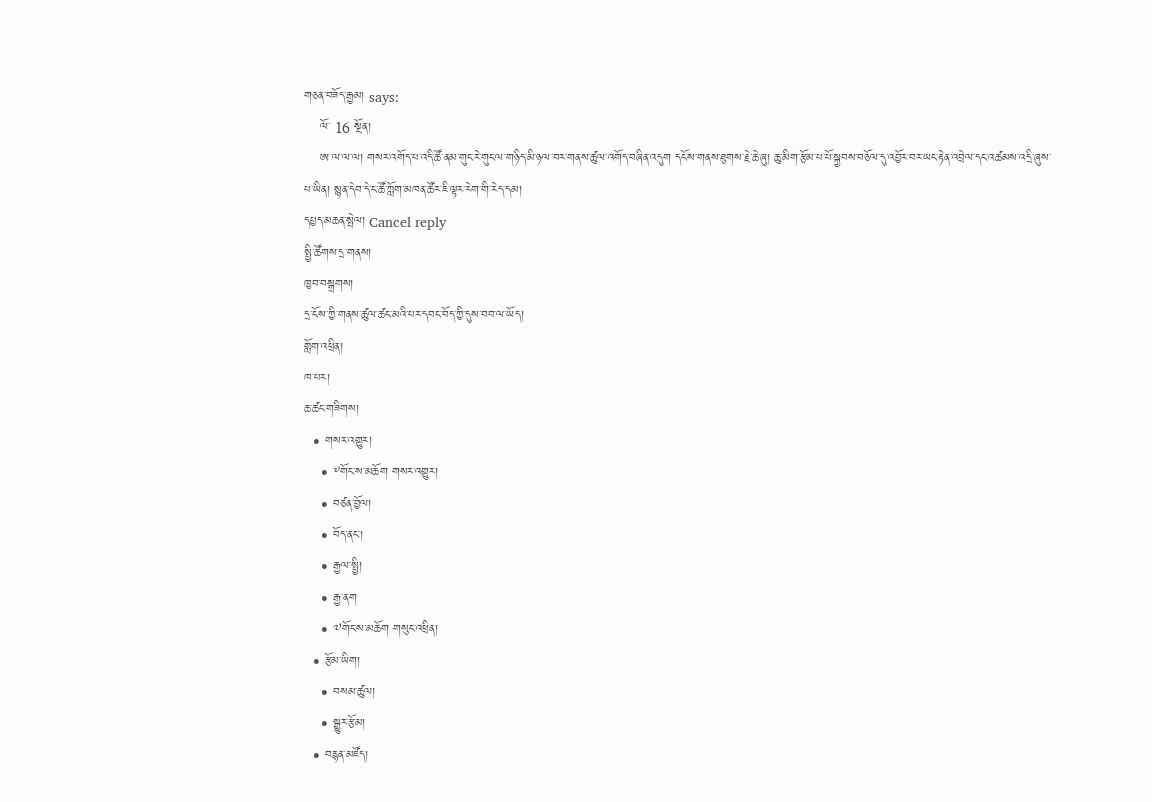གཅན་བཟོད་རྒྱམ། says:
    ལོ་ 16 སྔོན།
    ཨ་ལ་ལ་ལ། གསར་འགོད་པ་འདི་ཚོ་ནམ་གུང་རེ་གུང་ལ་གཉིད་མི་ཉལ་བར་གནས་ཚུལ་འགོད་བཞིན་འདུག དངོས་གནས་ཐུགས་རྗེ་ཆེ་ཞུ། ཆུ་མིག་རྩོམ་པ་པོ་སྐྱབས་བཅོལ་དུ་འབྱོར་བར་ཡང་རྟེན་འབྲེལ་དང་འཚམས་འདྲི་ཞུས་པ་ཡིན། སྙན་དེབ་དེ་ང་ཚོ་ཀློག་མཁན་ཚོར་ཇི་ལྟར་རེག་གི་རེད་དམ།
དཔྱད་མཆན་སྤེལ། Cancel reply
སྤྱི་ཚོགས་དྲ་གནས།
ཁྱབ་བསྒྲགས།
དྲ་ངོས་ཀྱི་གནས་ཚུལ་ཚང་མའི་པར་དབང་བོད་ཀྱི་དུས་བབ་ལ་ཡོད།
གློག་འཕྲིན།
ཁ་པར།
ཆ་ཚང་གཟིགས།
  • གསར་འགྱུར།
    • ༸གོང་ས་མཆོག གསར་འགྱུར།
    • བཙན་བྱོལ།
    • བོད་ནང་།
    • རྒྱལ་སྤྱི།
    • རྒྱ་ནག
    • ༧གོང་ས་མཆོག གསུང་འཕྲིན།
  • རྩོམ་ཡིག།
    • བསམ་ཚུལ།
    • སྒྱུར་རྩོམ།
  • བརྙན་མཛོད།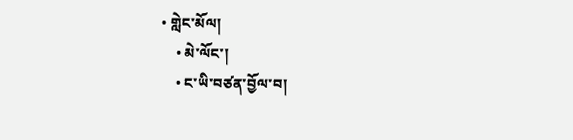• གླེང་མོལ།
    • མེ་ལོང་།
    • ང་ཡི་བཙན་བྱོལ་བ།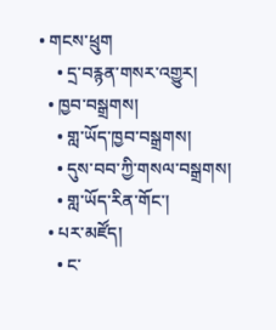• གངས་ཕྲུག
    • དྲ་བརྙན་གསར་འགྱུར།
  • ཁྱབ་བསྒྲགས།
    • གླ་ཡོད་ཁྱབ་བསྒྲགས།
    • དུས་བབ་ཀྱི་གསལ་བསྒྲགས།
    • གླ་ཡོད་རིན་གོང་།
  • པར་མཛོད།
    • ང་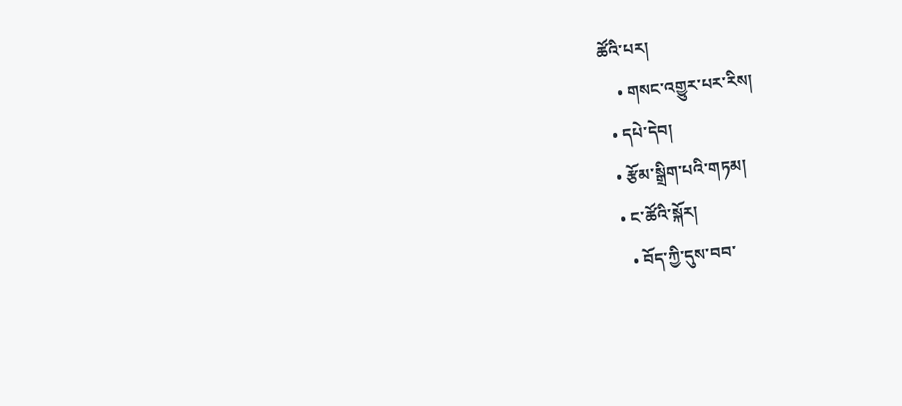ཚོའི་པར།
    • གསང་འགྱུར་པར་རིས།
  • དཔེ་དེབ།
  • རྩོམ་སྒྲིག་པའི་གཏམ།
  • ང་ཚོའི་སྐོར།
    • བོད་ཀྱི་དུས་བབ་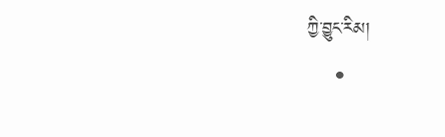ཀྱི་བྱུང་རིམ།
    •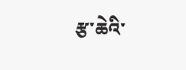རྩ་ཆེའི་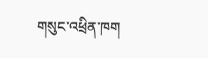གསུང་འཕྲིན་ཁག